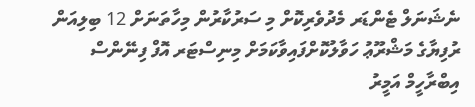ނެޝަނަލް ޓެންޑަރ މެދުވެރިކޮށް މި ސަރުކާރުން މިހާތަނަށް 12 ބިލިއަން ރުފިޔާގެ މަޝްރޫޢު ހަވާލުކޮށްފައިވާކަމަށް މިނިސްޓަރ އޮފް ފިނޭންސް އިބްރާހީމް އަމީރު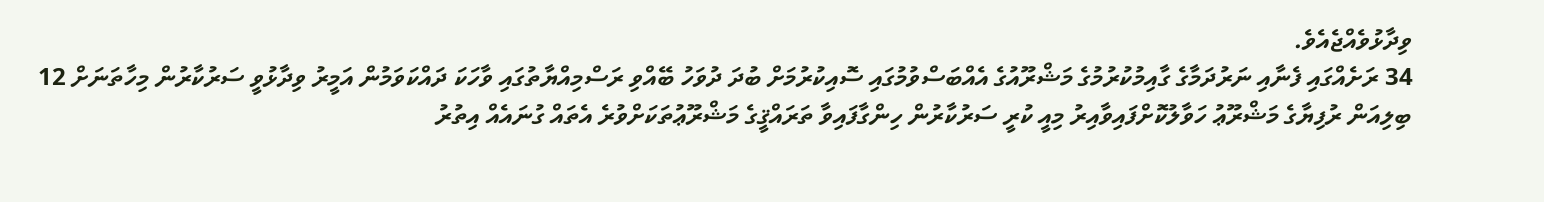ވިދާޅުވެއްޖެއެވެ.
34 ރަށެއްގައި ފެނާއި ނަރުދަމާގެ ގާއިމުކުރުމުގެ މަޝްރޫއުގެ އެއްބަސްވުމުގައި ސޮއިކުރުމަށް ބުދަ ދުވަހު ބޭއްވި ރަސްމިއްޔާތުގައި ވާހަކަ ދައްކަވަމުން އަމީރު ވިދާޅުވީ ސަރުކާރުން މިހާތަނަށް 12 ބިލިއަން ރުފިޔާގެ މަޝްރޫޢު ހަވާލުކޮށްފައިވާއިރު މިއީ ކުރީ ސަރުކާރުން ހިންގާފައިވާ ތަރައްޤީގެ މަޝްރޫޢުތަކަށްވުރެ އެތައް ގުނައެއް އިތުރު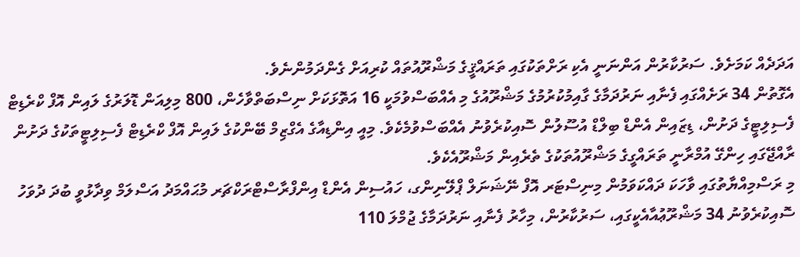އަދަދެއް ކަމަށެވެ. ސަރުކާރުން އަންނަނީ އެކި ރަށްތަކުގައި ތަރައްޤީގެ މަޝްރޫއުތައް ކުރިއަށް ގެންދަމުންނެވެ.
އެގޮތުން 34 ރަށެއްގައި ފެނާއި ނަރުދަމާގެ ގާއިމުކުރުމުގެ މަޝްރޫއުގެ މި އެއްބަސްވުމަކީ 16 އަތޮޅަކަށް ނިސްބަތްވާހެން، 800 މިލިއަން ޑޮލަރުގެ ލައިން އޮފް ކްރެޑިޓް ފެސިލިޓީގެ ދަށުން، ޑިޒައިން އެންޑް ބިލްޑް އުސޫލުން ސޮއިކުރެވުނު އެއްބަސްވުމެކެވެ. މިއީ އިންޑިއާގެ އެގްޒިމް ބޭންކުގެ ލައިން އޮފް ކްރެޑިޓް ފެސިލިޓީތަކުގެ ދަށުން ރާއްޖޭގައި ހިންގޭ އުމްރާނީ ތަރައްގީގެ މަޝްރޫއުތަކުގެ ތެރެއިން މަޝްރޫއެކެވެ.
މި ރަސްމިއްޔާތުގައި ވާހަކަ ދައްކަވަމުން މިނިސްޓަރ އޮފް ނޭޝަނަލް ޕްލޭނިންގ، ހައުސިން އެންޑް އިންފްރާސްޓްރަކްޗަރ މުޙައްމަދު އަސްލަމް ވިދާޅުވީ ބުދަ ދުވަހު ސޮއިކުރެވުނު 34 މަޝްރޫޢުއާއެކީގައި، ސަރުކާރުން، މިހާރު ފެނާއި ނަރުދަމާގެ ޖުމްލަ 110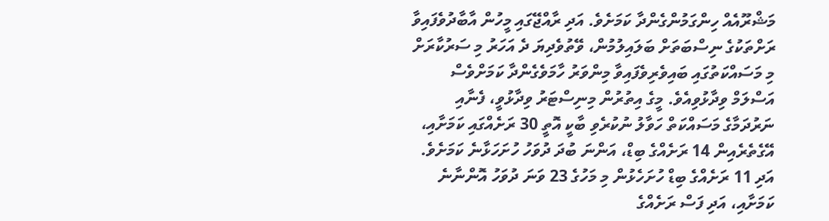މަޝްރޫއެއް ހިންގަމުންގެންދާ ކަމަށެވެ. އަދި ރާއްޖޭގައި މީހުން އާބާދުވެފައިވާ ރަށްތަކުގެ ނިސްބަތަށް ބަލައިލުމުން، ވޭތުވެދިޔަ ދެ އަހަރު މި ސަރުކާރަށް މި މަސައްކަތުގައި ބައިވެރިވެފައިވާ މިންވަރު ހާމަވެގެންދާ ކަމަށްވެސް އަސްލަމް ވިދާޅުވިއެވެ. މީގެ އިތުރުން މިނިސްޓަރު ވިދާޅުވީ، ފެނާއި ނަރުދަމާގެ މަސައްކަތް ހަވާލު ނުކުރެވި ބާކީ އޮތީ 30 ރަށެއްގައި ކަމަށާއި، އޭގެތެރެއިން 14 ރަށެއްގެ ބިޑް، އަންނަ ބުދަ ދުވަހު ހުށަހަޅާނެ ކަމަށެވެ. އަދި 11 ރަށެއްގެ ބިޑް ހުށަހެޅުން މި މަހުގެ 23 ވަނަ ދުވަހު އޮންނާނެ ކަމަށާއި، އަދި ފަސް ރަށެއްގެ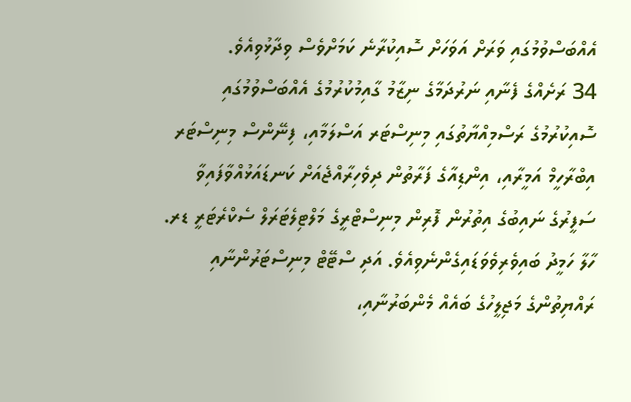އެއްބަސްވުމުގައި ވަރަށް އަވަހަށް ސޮއިކުރާނެ ކަމަށްވެސް ވިދާޅުވިއެވެ.
34 ރަށެއްގެ ފެނާއި ނަރުދަމާގެ ނިޒާމު ގާއިމުކުރުމުގެ އެއްބަސްވުމުގައި ސޮއިކުރުމުގެ ރަސްމިއްޔާތުގައި މިނިސްޓަރ އަސްލަމާއި، ފިނޭންސް މިނިސްޓަރ އިބްރާހީމް އަމީރާއި، އިންޑިއާގެ ފަރާތުން ދިވެހިރާއްޖެއަށް ކަނޑައަޅުއްވާފައިވާ ސަފީރުގެ ނައިބުގެ އިތުރުން ފޮރިން މިނިސްޓްރީގެ މަލްޓިލެޓަރަލް ސެކްރެޓަރީ ޑރ. ހާލާ ހަމީދު ބައިވެރިވެވަޑައިގެންނެވިއެވެ. އަދި ސްޓޭޓް މިނިސްޓަރުންނާއި ރައްޔިތުންގެ މަޖިލީހުގެ ބައެއް މެންބަރުނާއި،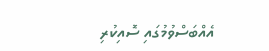އެއްބަސްވުމުގައި ސޮއިކުރި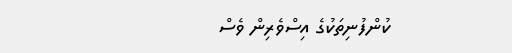ކުންފުނިތަކުގެ އިސްވެރިން ވެސް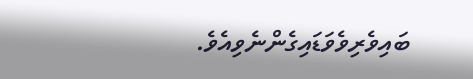ބައިވެރިވެވަޑައިގެންނެވިއެވެ.